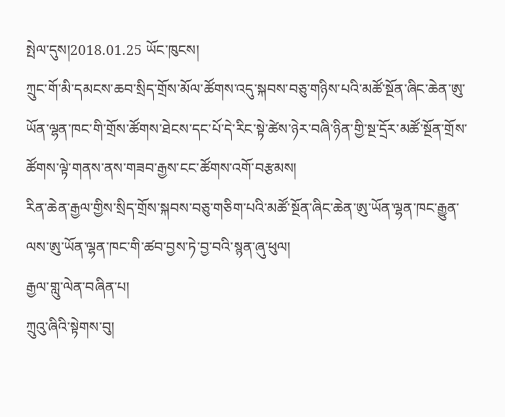སྤེལ་དུས།2018.01.25 ཡོང་ཁུངས།
ཀྲུང་གོ་མི་དམངས་ཆབ་སྲིད་གྲོས་མོལ་ཚོགས་འདུ་སྐབས་བཅུ་གཉིས་པའི་མཚོ་སྔོན་ཞིང་ཆེན་ཨུ་ཡོན་ལྷན་ཁང་གི་གྲོས་ཚོགས་ཐེངས་དང་པོ་དེ་རིང་སྟེ་ཚེས་ཉེར་བཞི་ཉིན་གྱི་སྔ་དྲོར་མཚོ་སྔོན་གྲོས་ཚོགས་ལྟེ་གནས་ནས་གཟབ་རྒྱས་ངང་ཚོགས་འགོ་བརྩམས།
རིན་ཆེན་རྒྱལ་གྱིས་སྲིད་གྲོས་སྐབས་བཅུ་གཅིག་པའི་མཚོ་སྔོན་ཞིང་ཆེན་ཨུ་ཡོན་ལྷན་ཁང་རྒྱུན་ལས་ཨུ་ཡོན་ལྷན་ཁང་གི་ཚབ་བྱས་ཏེ་བྱ་བའི་སྙན་ཞུ་ཕུལ།
རྒྱལ་གླུ་ལེན་བཞིན་པ།
ཀྲུའུ་ཞིའི་སྟེགས་བུ།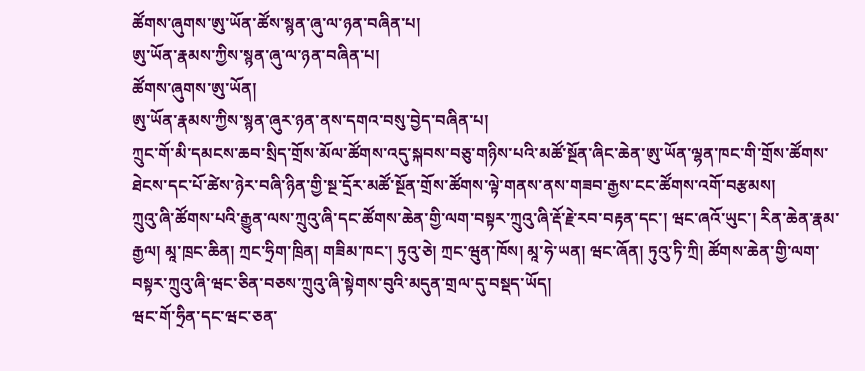ཚོགས་ཞུགས་ཨུ་ཡོན་ཚོས་སྙན་ཞུ་ལ་ཉན་བཞིན་པ།
ཨུ་ཡོན་རྣམས་ཀྱིས་སྙན་ཞུ་ལ་ཉན་བཞིན་པ།
ཚོགས་ཞུགས་ཨུ་ཡོན།
ཨུ་ཡོན་རྣམས་ཀྱིས་སྙན་ཞུར་ཉན་ནས་དགའ་བསུ་བྱེད་བཞིན་པ།
ཀྲུང་གོ་མི་དམངས་ཆབ་སྲིད་གྲོས་མོལ་ཚོགས་འདུ་སྐབས་བཅུ་གཉིས་པའི་མཚོ་སྔོན་ཞིང་ཆེན་ཨུ་ཡོན་ལྷན་ཁང་གི་གྲོས་ཚོགས་ཐེངས་དང་པོ་ཚེས་ཉེར་བཞི་ཉིན་གྱི་སྔ་དྲོར་མཚོ་སྔོན་གྲོས་ཚོགས་ལྟེ་གནས་ནས་གཟབ་རྒྱས་ངང་ཚོགས་འགོ་བརྩམས།
ཀྲུའུ་ཞི་ཚོགས་པའི་རྒྱུན་ལས་ཀྲུའུ་ཞི་དང་ཚོགས་ཆེན་གྱི་ལག་བསྟར་ཀྲུའུ་ཞི་རྡོ་རྗེ་རབ་བརྟན་དང་། ཝང་ཞའོ་ཡུང་། རིན་ཆེན་རྣམ་རྒྱལ། མཱ་ཁྲང་ཆིན། ཀྲང་ཧྲིག་ཁྲིན། གཟིམ་ཁང་། ཏུའུ་ཅེ། ཀྲང་ཝུན་ཁོས། མཱ་ཧེ་ཡན། ཝང་ཞོན། ཏུའུ་ཏི་ཀྲི། ཚོགས་ཆེན་གྱི་ལག་བསྟར་ཀྲུའུ་ཞི་ཝང་ཅིན་བཅས་ཀྲུའུ་ཞི་སྟེགས་བུའི་མདུན་གྲལ་དུ་བསྡད་ཡོད།
ཝང་གོ་ཧྲིན་དང་ཝང་ཅན་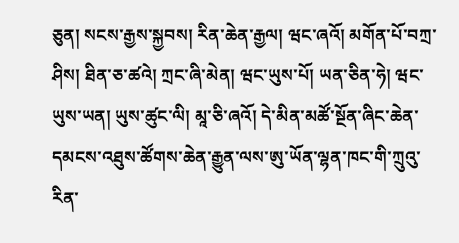ཅུན། སངས་རྒྱས་སྐྱབས། རིན་ཆེན་རྒྱལ། ཝང་ཞའོ། མགོན་པོ་བཀྲ་ཤིས། ཐིན་ཅ་ཚའེ། ཀྲང་ཞི་མེན། ཝང་ཡུས་པོ། ཡན་ཅིན་ཧེ། ཝང་ཡུས་ཡན། ཡུས་ཚུང་ལི། མཱ་ཅི་ཞའོ། དེ་མིན་མཚོ་སྔོན་ཞིང་ཆེན་དམངས་འཐུས་ཚོགས་ཆེན་རྒྱུན་ལས་ཨུ་ཡོན་ལྷན་ཁང་གི་ཀྲུའུ་རིན་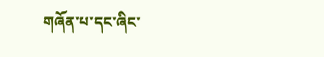གཞོན་པ་དང་ཞིང་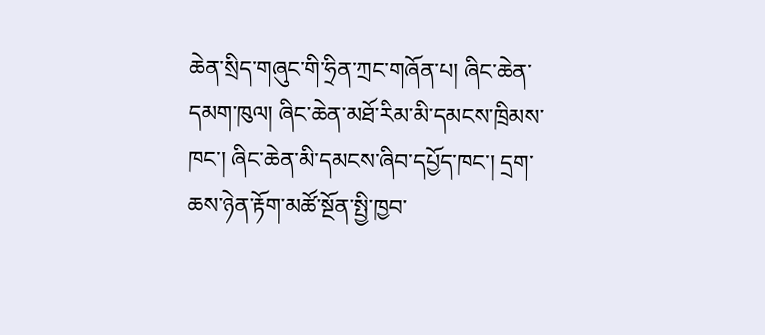ཆེན་སྲིད་གཞུང་གི་ཧྲིན་ཀྲང་གཞོན་པ། ཞིང་ཆེན་དམག་ཁུལ། ཞིང་ཆེན་མཐོ་རིམ་མི་དམངས་ཁྲིམས་ཁང་། ཞིང་ཆེན་མི་དམངས་ཞིབ་དཔྱོད་ཁང་། དྲག་ཆས་ཉེན་རྟོག་མཚོ་སྔོན་སྤྱི་ཁྱབ་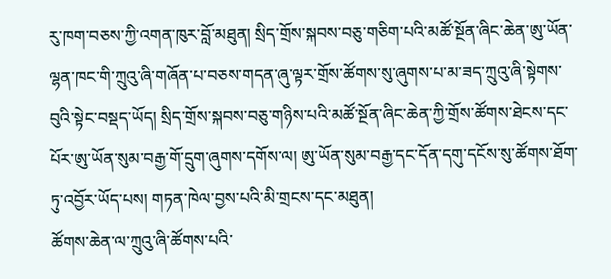རུ་ཁག་བཅས་ཀྱི་འགན་ཁུར་བློ་མཐུན། སྲིད་གྲོས་སྐབས་བཅུ་གཅིག་པའི་མཚོ་སྔོན་ཞིང་ཆེན་ཨུ་ཡོན་ལྷན་ཁང་གི་ཀྲུའུ་ཞི་གཞོན་པ་བཅས་གདན་ཞུ་ལྟར་གྲོས་ཚོགས་སུ་ཞུགས་པ་མ་ཟད་ཀྲུའུ་ཞི་སྟེགས་བུའི་སྟེང་བསྡད་ཡོད། སྲིད་གྲོས་སྐབས་བཅུ་གཉིས་པའི་མཚོ་སྔོན་ཞིང་ཆེན་ཀྱི་གྲོས་ཚོགས་ཐེངས་དང་པོར་ཨུ་ཡོན་སུམ་བརྒྱ་གོ་དྲུག་ཞུགས་དགོས་ལ། ཨུ་ཡོན་སུམ་བརྒྱ་དང་དོན་དགུ་དངོས་སུ་ཚོགས་ཐོག་ཏུ་འབྱོར་ཡོད་པས། གཏན་ཁེལ་བྱས་པའི་མི་གྲངས་དང་མཐུན།
ཚོགས་ཆེན་ལ་ཀྲུའུ་ཞི་ཚོགས་པའི་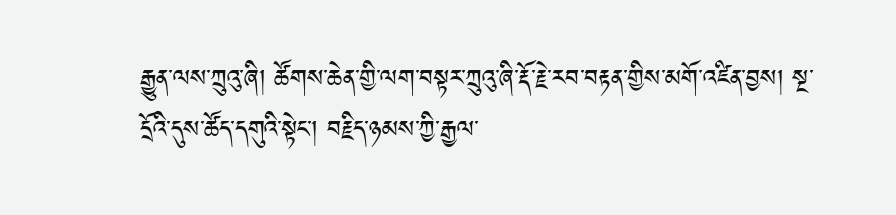རྒྱུན་ལས་ཀྲུའུ་ཞི། ཚོགས་ཆེན་གྱི་ལག་བསྟར་ཀྲུའུ་ཞི་རྡོ་རྗེ་རབ་བརྟན་གྱིས་མགོ་འཛིན་བྱས། སྔ་དྲོའི་དུས་ཚོད་དགུའི་སྟེང་། བརྗིད་ཉམས་ཀྱི་རྒྱལ་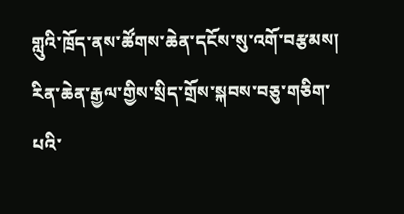གླུའི་ཁྲོད་ནས་ཚོགས་ཆེན་དངོས་སུ་འགོ་བརྩམས།
རིན་ཆེན་རྒྱལ་གྱིས་སྲིད་གྲོས་སྐབས་བཅུ་གཅིག་པའི་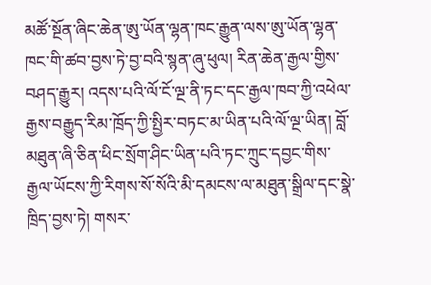མཚོ་སྔོན་ཞིང་ཆེན་ཨུ་ཡོན་ལྷན་ཁང་རྒྱུན་ལས་ཨུ་ཡོན་ལྷན་ཁང་གི་ཚབ་བྱས་ཏེ་བྱ་བའི་སྙན་ཞུ་ཕུལ། རིན་ཆེན་རྒྱལ་གྱིས་བཤད་རྒྱུར། འདས་པའི་ལོ་ངོ་ལྔ་ནི་ཏང་དང་རྒྱལ་ཁབ་ཀྱི་འཕེལ་རྒྱས་བརྒྱུད་རིམ་ཁྲོད་ཀྱི་སྤྱིར་བཏང་མ་ཡིན་པའི་ལོ་ལྔ་ཡིན། བློ་མཐུན་ཞི་ཅིན་ཕིང་སྲོག་ཤིང་ཡིན་པའི་ཏང་ཀྲུང་དབྱང་གིས་རྒྱལ་ཡོངས་ཀྱི་རིགས་སོ་སོའི་མི་དམངས་ལ་མཐུན་སྒྲིལ་དང་སྣེ་ཁྲིད་བྱས་ཏེ། གསར་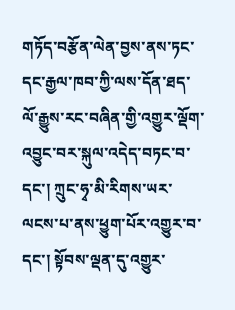གཏོད་བརྩོན་ལེན་བྱས་ནས་ཏང་དང་རྒྱལ་ཁབ་ཀྱི་ལས་དོན་ཐད་ལོ་རྒྱུས་རང་བཞིན་གྱི་འགྱུར་ལྡོག་འབྱུང་བར་སྐུལ་འདེད་བཏང་བ་དང་། ཀྲུང་ཧྭ་མི་རིགས་ཡར་ལངས་པ་ནས་ཕྱུག་པོར་འགྱུར་བ་དང་། སྟོབས་ལྡན་དུ་འགྱུར་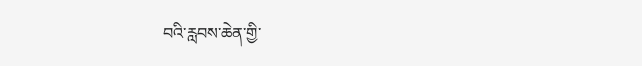བའི་རླབས་ཆེན་གྱི་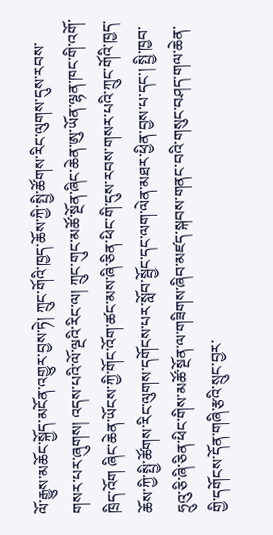ལོ་རྒྱུས་མཆོང་སྐྱོད་མངོན་འགྱུར་བྱས་ཏེ། ཀྲུང་གོའི་ཁྱད་ཆོས་ཀྱི་སྤྱི་ཚོགས་རིང་ལུགས་དུས་རབས་གསར་པར་ཞུགས། འདས་པའི་ལོ་ལྔའི་རིང་ལ། ཀྲུང་གུང་མཚོ་སྔོན་ཞིང་ཆེན་ཨུ་ཡོན་ལྷན་ཁང་གི་འགོ་ཁྲིད་འོག ཞིང་ཆེན་ཡོངས་ཀྱི་གོང་འོག་ཚང་མས་ཞི་ཅིན་ཕིང་གི་དུས་རབས་གསར་པའི་ཀྲུང་གོའི་ཁྱད་ཆོས་ཀྱི་སྤྱི་ཚོགས་རིང་ལུགས་དགོངས་པར་སློབ་སྦྱོང་དང་ལག་ལེན་མཐར་ཕྱིན་བྱས་པ་དང་། སྤྱི་ཁྱབ་ཧྲུའུ་ཅི་ཞི་ཅིན་ཕིང་གིས་མཚོ་སྔོན་ལ་གཟིགས་ཞིབ་མཛད་སྐབས་གནང་བའི་གསུང་བཤད་གལ་ཆེན་གྱི་དགོངས་དོན་གཞི་རྩའི་སྲུང་བྱར་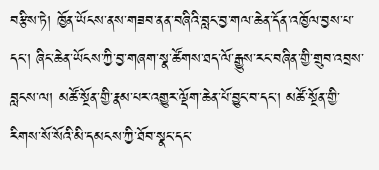བརྩིས་ཏེ། ཁྱོན་ཡོངས་ནས་གཟབ་ནན་བཞིའི་བླང་བྱ་གལ་ཆེན་དོན་འཁྱོལ་བྱས་པ་དང་། ཞིང་ཆེན་ཡོངས་ཀྱི་བྱ་གཞག་སྣ་ཚོགས་ཐད་ལོ་རྒྱུས་རང་བཞིན་གྱི་གྲུབ་འབྲས་བླངས་ལ། མཚོ་སྔོན་གྱི་རྣམ་པར་འགྱུར་ལྡོག་ཆེན་པོ་བྱུང་བ་དང་། མཚོ་སྔོན་གྱི་རིགས་སོ་སོའི་མི་དམངས་ཀྱི་ཐོབ་སྣང་དང་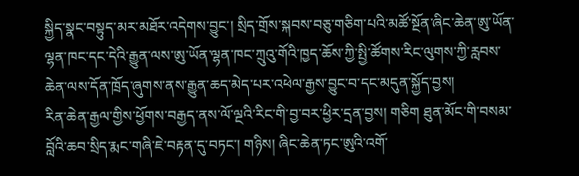སྐྱིད་སྣང་བསྟུད་མར་མཐོར་འདེགས་བྱུང་། སྲིད་གྲོས་སྐབས་བཅུ་གཅིག་པའི་མཚོ་སྔོན་ཞིང་ཆེན་ཨུ་ཡོན་ལྷན་ཁང་དང་དེའི་རྒྱུན་ལས་ཨུ་ཡོན་ལྷན་ཁང་ཀྲུའུ་གོའི་ཁྱད་ཆོས་ཀྱི་སྤྱི་ཚོགས་རིང་ལུགས་ཀྱི་རླབས་ཆེན་ལས་དོན་ཁྲོད་ཞུགས་ནས་རྒྱུན་ཆད་མེད་པར་འཕེལ་རྒྱས་བྱུང་བ་དང་མདུན་སྐྱོད་བྱས།
རིན་ཆེན་རྒྱལ་གྱིས་ཕྱོགས་བརྒྱད་ནས་ལོ་ལྔའི་རིང་གི་བྱ་བར་ཕྱིར་དྲན་བྱས། གཅིག ཐུན་མོང་གི་བསམ་བློའི་ཆབ་སྲིད་རྨང་གཞི་ཇེ་བརྟན་དུ་བཏང་། གཉིས། ཞིང་ཆེན་ཏང་ཨུའི་འགོ་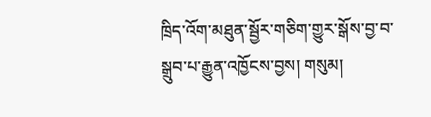ཁྲིད་འོག་མཐུན་སྦྱོར་གཅིག་གྱུར་སྒོས་བྱ་བ་སྒྲུབ་པ་རྒྱུན་འཁྱོངས་བྱས། གསུམ།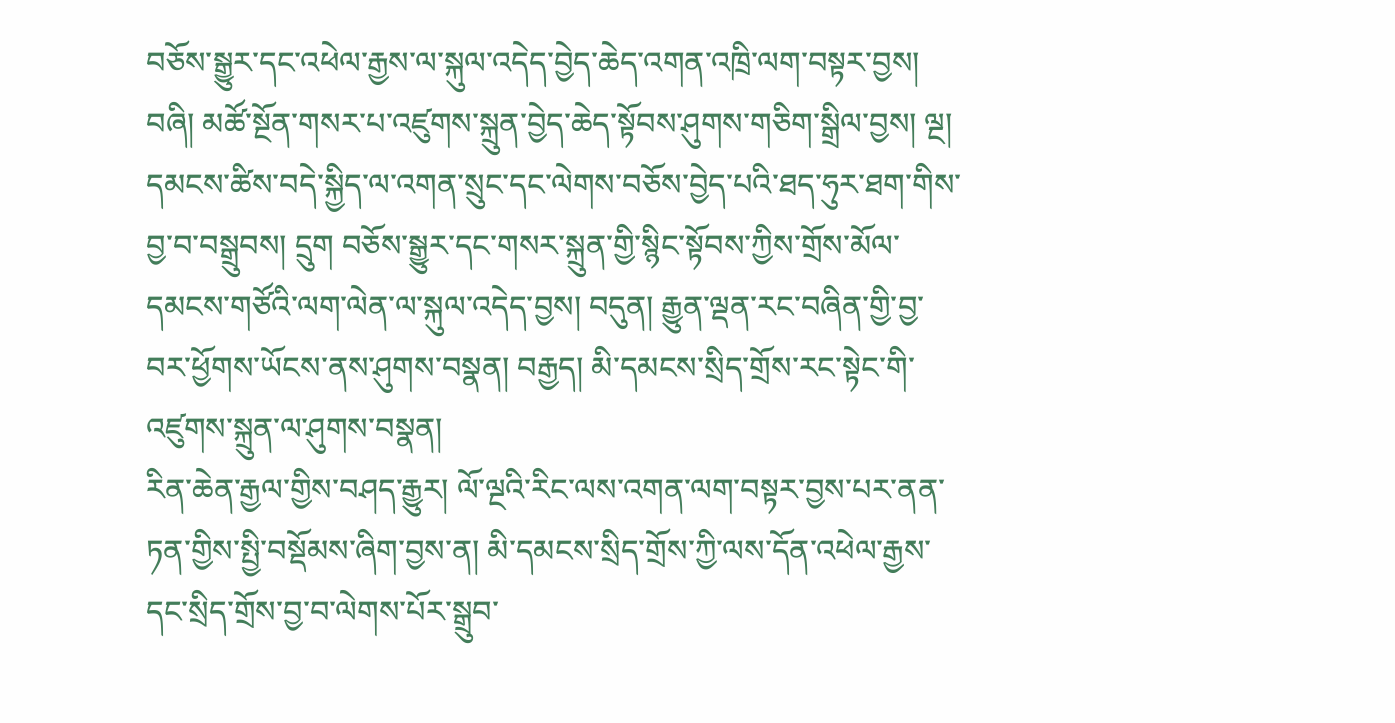བཅོས་སྒྱུར་དང་འཕེལ་རྒྱས་ལ་སྐུལ་འདེད་བྱེད་ཆེད་འགན་འཁྲི་ལག་བསྟར་བྱས། བཞི། མཚོ་སྔོན་གསར་པ་འཛུགས་སྐྲུན་བྱེད་ཆེད་སྟོབས་ཤུགས་གཅིག་སྒྲིལ་བྱས། ལྔ། དམངས་ཚིས་བདེ་སྐྱིད་ལ་འགན་སྲུང་དང་ལེགས་བཅོས་བྱེད་པའི་ཐད་ཧུར་ཐག་གིས་བྱ་བ་བསྒྲུབས། དྲུག བཅོས་སྒྱུར་དང་གསར་སྐྲུན་གྱི་སྙིང་སྟོབས་ཀྱིས་གྲོས་མོལ་དམངས་གཙོའི་ལག་ལེན་ལ་སྐུལ་འདེད་བྱས། བདུན། རྒྱུན་ལྡན་རང་བཞིན་གྱི་བྱ་བར་ཕྱོགས་ཡོངས་ནས་ཤུགས་བསྣན། བརྒྱད། མི་དམངས་སྲིད་གྲོས་རང་སྟེང་གི་འཛུགས་སྐྲུན་ལ་ཤུགས་བསྣན།
རིན་ཆེན་རྒྱལ་གྱིས་བཤད་རྒྱུར། ལོ་ལྔའི་རིང་ལས་འགན་ལག་བསྟར་བྱས་པར་ནན་ཏན་གྱིས་སྤྱི་བསྡོམས་ཞིག་བྱས་ན། མི་དམངས་སྲིད་གྲོས་ཀྱི་ལས་དོན་འཕེལ་རྒྱས་དང་སྲིད་གྲོས་བྱ་བ་ལེགས་པོར་སྒྲུབ་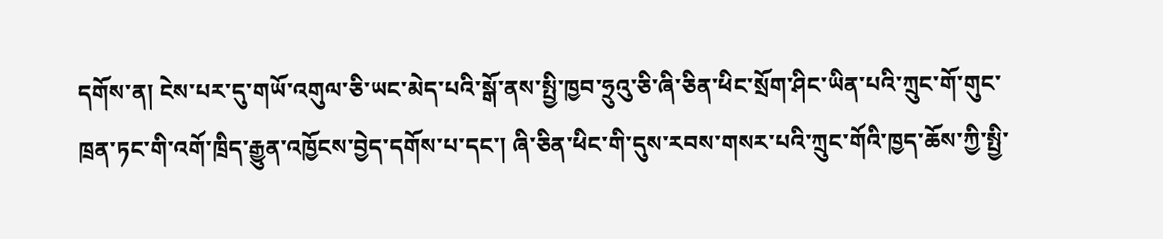དགོས་ན། ངེས་པར་དུ་གཡོ་འགུལ་ཅི་ཡང་མེད་པའི་སྒོ་ནས་སྤྱི་ཁྱབ་ཧྲུའུ་ཅི་ཞི་ཅིན་ཕིང་སྲོག་ཤིང་ཡིན་པའི་ཀྲུང་གོ་གུང་ཁྲན་ཏང་གི་འགོ་ཁྲིད་རྒྱུན་འཁྱོངས་བྱེད་དགོས་པ་དང་། ཞི་ཅིན་ཕིང་གི་དུས་རབས་གསར་པའི་ཀྲུང་གོའི་ཁྱད་ཆོས་ཀྱི་སྤྱི་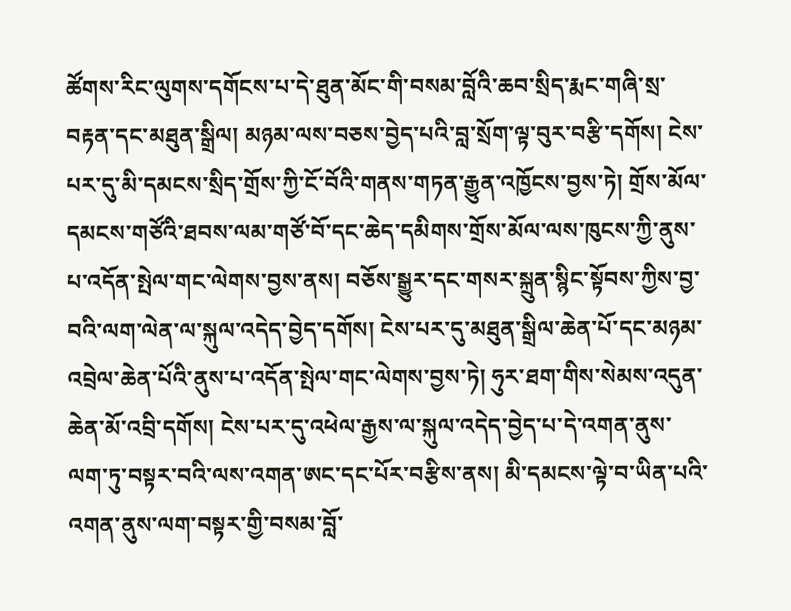ཚོགས་རིང་ལུགས་དགོངས་པ་དེ་ཐུན་མོང་གི་བསམ་བློའི་ཆབ་སྲིད་རྨང་གཞི་སྲ་བརྟན་དང་མཐུན་སྒྲིལ། མཉམ་ལས་བཅས་བྱེད་པའི་བླ་སྲོག་ལྟ་བུར་བརྩི་དགོས། ངེས་པར་དུ་མི་དམངས་སྲིད་གྲོས་ཀྱི་ངོ་བོའི་གནས་གཏན་རྒྱུན་འཁྱོངས་བྱས་ཏེ། གྲོས་མོལ་དམངས་གཙོའི་ཐབས་ལམ་གཙོ་བོ་དང་ཆེད་དམིགས་གྲོས་མོལ་ལས་ཁུངས་ཀྱི་ནུས་པ་འདོན་སྤེལ་གང་ལེགས་བྱས་ནས། བཅོས་སྒྱུར་དང་གསར་སྐྲུན་སྙིང་སྟོབས་ཀྱིས་བྱ་བའི་ལག་ལེན་ལ་སྐུལ་འདེད་བྱེད་དགོས། ངེས་པར་དུ་མཐུན་སྒྲིལ་ཆེན་པོ་དང་མཉམ་འབྲེལ་ཆེན་པོའི་ནུས་པ་འདོན་སྤེལ་གང་ལེགས་བྱས་ཏེ། ཧུར་ཐག་གིས་སེམས་འདུན་ཆེན་མོ་འབྲི་དགོས། ངེས་པར་དུ་འཕེལ་རྒྱས་ལ་སྐུལ་འདེད་བྱེད་པ་དེ་འགན་ནུས་ལག་ཏུ་བསྟར་བའི་ལས་འགན་ཨང་དང་པོར་བརྩིས་ནས། མི་དམངས་ལྟེ་བ་ཡིན་པའི་འགན་ནུས་ལག་བསྟར་གྱི་བསམ་བློ་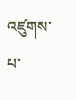འཛུགས་པ་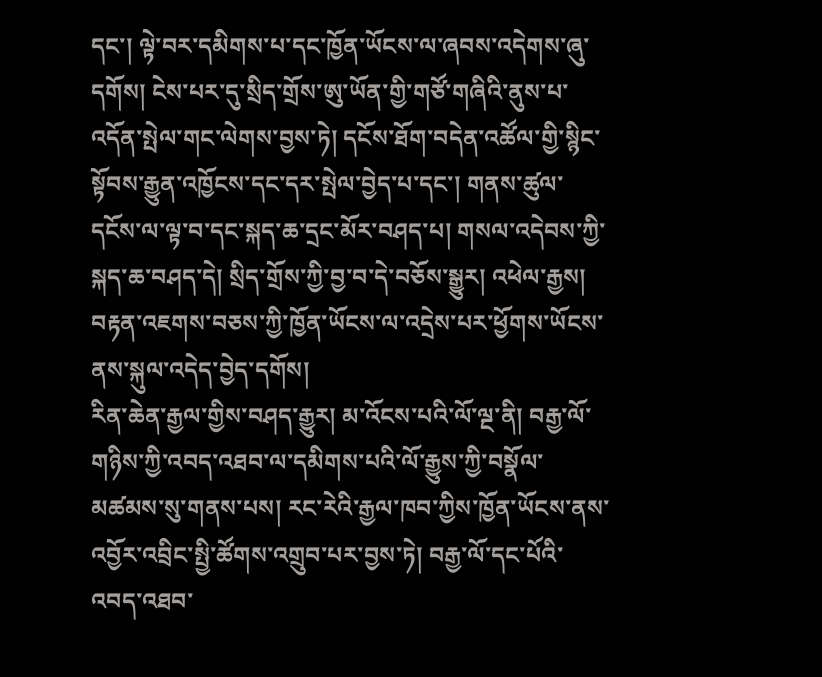དང་། ལྟེ་བར་དམིགས་པ་དང་ཁྱོན་ཡོངས་ལ་ཞབས་འདེགས་ཞུ་དགོས། ངེས་པར་དུ་སྲིད་གྲོས་ཨུ་ཡོན་གྱི་གཙོ་གཞིའི་ནུས་པ་འདོན་སྤེལ་གང་ལེགས་བྱས་ཏེ། དངོས་ཐོག་བདེན་འཚོལ་གྱི་སྙིང་སྟོབས་རྒྱུན་འཁྱོངས་དང་དར་སྤེལ་བྱེད་པ་དང་། གནས་ཚུལ་དངོས་ལ་ལྟ་བ་དང་སྐད་ཆ་དྲང་མོར་བཤད་པ། གསལ་འདེབས་ཀྱི་སྐད་ཆ་བཤད་དེ། སྲིད་གྲོས་ཀྱི་བྱ་བ་དེ་བཅོས་སྒྱུར། འཕེལ་རྒྱས། བརྟན་འཇགས་བཅས་ཀྱི་ཁྱོན་ཡོངས་ལ་འདྲེས་པར་ཕྱོགས་ཡོངས་ནས་སྐུལ་འདེད་བྱེད་དགོས།
རིན་ཆེན་རྒྱལ་གྱིས་བཤད་རྒྱུར། མ་འོངས་པའི་ལོ་ལྔ་ནི། བརྒྱ་ལོ་གཉིས་ཀྱི་འབད་འཐབ་ལ་དམིགས་པའི་ལོ་རྒྱུས་ཀྱི་བསྣོལ་མཚམས་སུ་གནས་པས། རང་རེའི་རྒྱལ་ཁབ་ཀྱིས་ཁྱོན་ཡོངས་ནས་འབྱོར་འབྲིང་སྤྱི་ཚོགས་འགྲུབ་པར་བྱས་ཏེ། བརྒྱ་ལོ་དང་པོའི་འབད་འཐབ་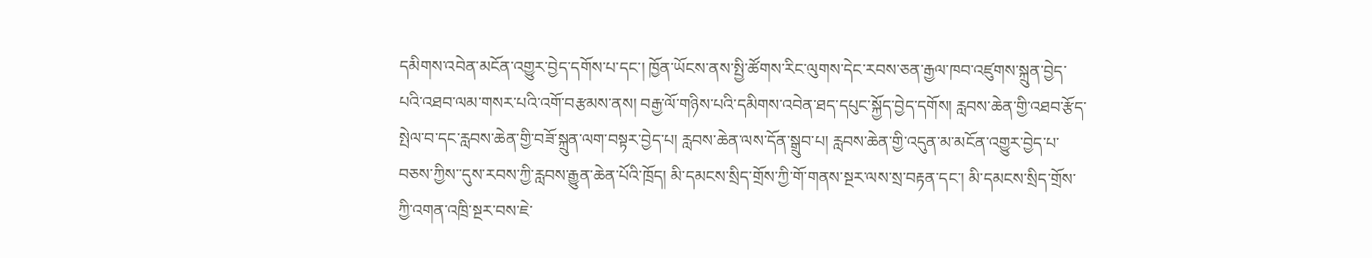དམིགས་འབེན་མངོན་འགྱུར་བྱེད་དགོས་པ་དང་། ཁྱོན་ཡོངས་ནས་སྤྱི་ཚོགས་རིང་ལུགས་དེང་རབས་ཅན་རྒྱལ་ཁབ་འཛུགས་སྐྲུན་བྱེད་པའི་འཐབ་ལམ་གསར་པའི་འགོ་བརྩམས་ནས། བརྒྱ་ལོ་གཉིས་པའི་དམིགས་འབེན་ཐད་དཔུང་སྐྱོད་བྱེད་དགོས། རླབས་ཆེན་གྱི་འཐབ་རྩོད་སྤེལ་བ་དང་རླབས་ཆེན་གྱི་བཟོ་སྐྲུན་ལག་བསྟར་བྱེད་པ། རླབས་ཆེན་ལས་དོན་སྒྲུབ་པ། རླབས་ཆེན་གྱི་འདུན་མ་མངོན་འགྱུར་བྱེད་པ་བཅས་ཀྱིས་་དུས་རབས་ཀྱི་རླབས་རྒྱུན་ཆེན་པོའི་ཁྲོད། མི་དམངས་སྲིད་གྲོས་ཀྱི་གོ་གནས་སྔར་ལས་སྲ་བརྟན་དང་། མི་དམངས་སྲིད་གྲོས་ཀྱི་འགན་འཁྲི་སྔར་བས་ཇེ་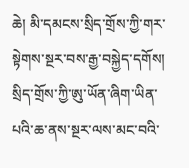ཆེ། མི་དམངས་སྲིད་གྲོས་ཀྱི་གར་སྟེགས་སྔར་བས་རྒྱ་བསྐྱེད་དགོས། སྲིད་གྲོས་ཀྱི་ཨུ་ཡོན་ཞིག་ཡིན་པའི་ཆ་ནས་སྔར་ལས་མང་བའི་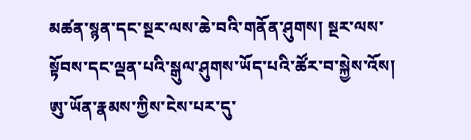མཚན་སྙན་དང་སྔར་ལས་ཆེ་བའི་གནོན་ཤུགས། སྔར་ལས་སྟོབས་དང་ལྡན་པའི་སྒུལ་ཤུགས་ཡོད་པའི་ཚོར་བ་སྐྱེས་འོས། ཨུ་ཡོན་རྣམས་ཀྱིས་ངེས་པར་དུ་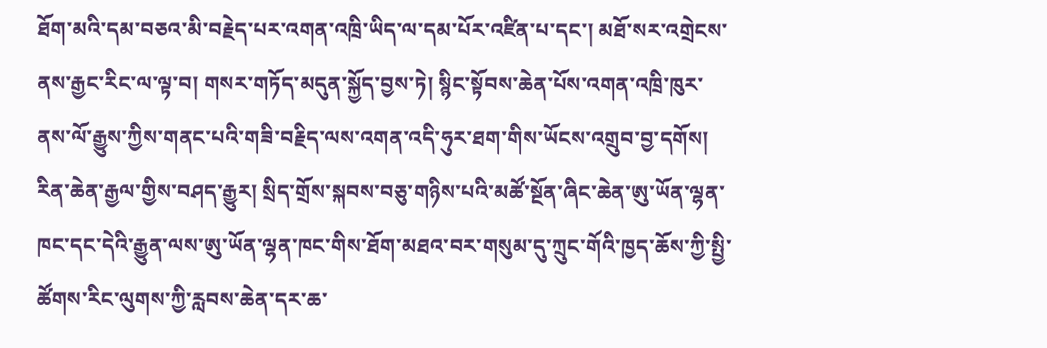ཐོག་མའི་དམ་བཅའ་མི་བརྗེད་པར་འགན་འཁྲི་ཡིད་ལ་དམ་པོར་འཛིན་པ་དང་། མཐོ་སར་འགྲེངས་ནས་རྒྱང་རིང་ལ་ལྟ་བ། གསར་གཏོད་མདུན་སྐྱོད་བྱས་ཏེ། སྙིང་སྟོབས་ཆེན་པོས་འགན་འཁྲི་ཁུར་ནས་ལོ་རྒྱུས་ཀྱིས་གནང་པའི་གཟི་བརྗིད་ལས་འགན་འདི་ཧུར་ཐག་གིས་ཡོངས་འགྲུབ་བྱ་དགོས།
རིན་ཆེན་རྒྱལ་གྱིས་བཤད་རྒྱུར། སྲིད་གྲོས་སྐབས་བཅུ་གཉིས་པའི་མཚོ་སྔོན་ཞིང་ཆེན་ཨུ་ཡོན་ལྷན་ཁང་དང་དེའི་རྒྱུན་ལས་ཨུ་ཡོན་ལྷན་ཁང་གིས་ཐོག་མཐའ་བར་གསུམ་དུ་ཀྲུང་གོའི་ཁྱད་ཆོས་ཀྱི་སྤྱི་ཚོགས་རིང་ལུགས་ཀྱི་རླབས་ཆེན་དར་ཆ་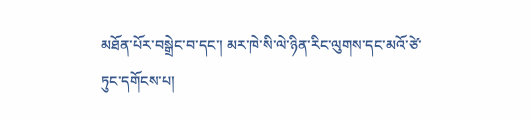མཐོན་པོར་བསྒྲེང་བ་དང་། མར་ཁེ་སི་ལེ་ཉིན་རིང་ལུགས་དང་མའོ་ཙེ་ཏུང་དགོངས་པ།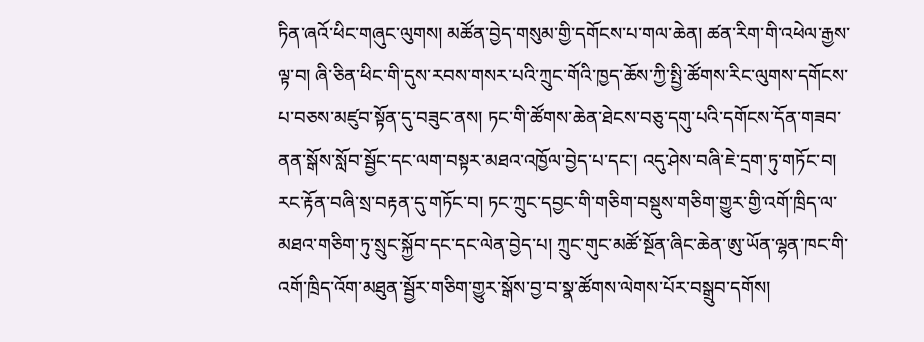ཏིན་ཞའོ་ཕིང་གཞུང་ལུགས། མཚོན་བྱེད་གསུམ་གྱི་དགོངས་པ་གལ་ཆེན། ཚན་རིག་གི་འཕེལ་རྒྱས་ལྟ་བ། ཞི་ཅིན་ཕིང་གི་དུས་རབས་གསར་པའི་ཀྲུང་གོའི་ཁྱད་ཆོས་ཀྱི་སྤྱི་ཚོགས་རིང་ལུགས་དགོངས་པ་བཅས་མཛུབ་སྟོན་དུ་བཟུང་ནས། ཏང་གི་ཚོགས་ཆེན་ཐེངས་བཅུ་དགུ་པའི་དགོངས་དོན་གཟབ་ནན་སྒོས་སློབ་སྦྱོང་དང་ལག་བསྟར་མཐའ་འཁྱོལ་བྱེད་པ་དང་། འདུ་ཤེས་བཞི་ཇེ་དྲག་ཏུ་གཏོང་བ། རང་རྟོན་བཞི་སྲ་བརྟན་དུ་གཏོང་བ། ཏང་ཀྲུང་དབྱང་གི་གཅིག་བསྡུས་གཅིག་གྱུར་གྱི་འགོ་ཁྲིད་ལ་མཐའ་གཅིག་ཏུ་སྲུང་སྐྱོབ་དང་དང་ལེན་བྱེད་པ། ཀྲུང་གུང་མཚོ་སྔོན་ཞིང་ཆེན་ཨུ་ཡོན་ལྷན་ཁང་གི་འགོ་ཁྲིད་འོག་མཐུན་སྦྱོར་གཅིག་གྱུར་སྒོས་བྱ་བ་སྣ་ཚོགས་ལེགས་པོར་བསྒྲུབ་དགོས།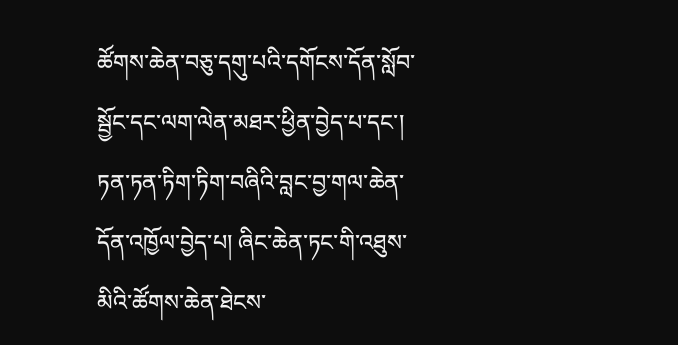ཚོགས་ཆེན་བཅུ་དགུ་པའི་དགོངས་དོན་སློབ་སྦྱོང་དང་ལག་ལེན་མཐར་ཕྱིན་བྱེད་པ་དང་། ཏན་ཏན་ཏིག་ཏིག་བཞིའི་བླང་བྱ་གལ་ཆེན་དོན་འཁྱོལ་བྱེད་པ། ཞིང་ཆེན་ཏང་གི་འཐུས་མིའི་ཚོགས་ཆེན་ཐེངས་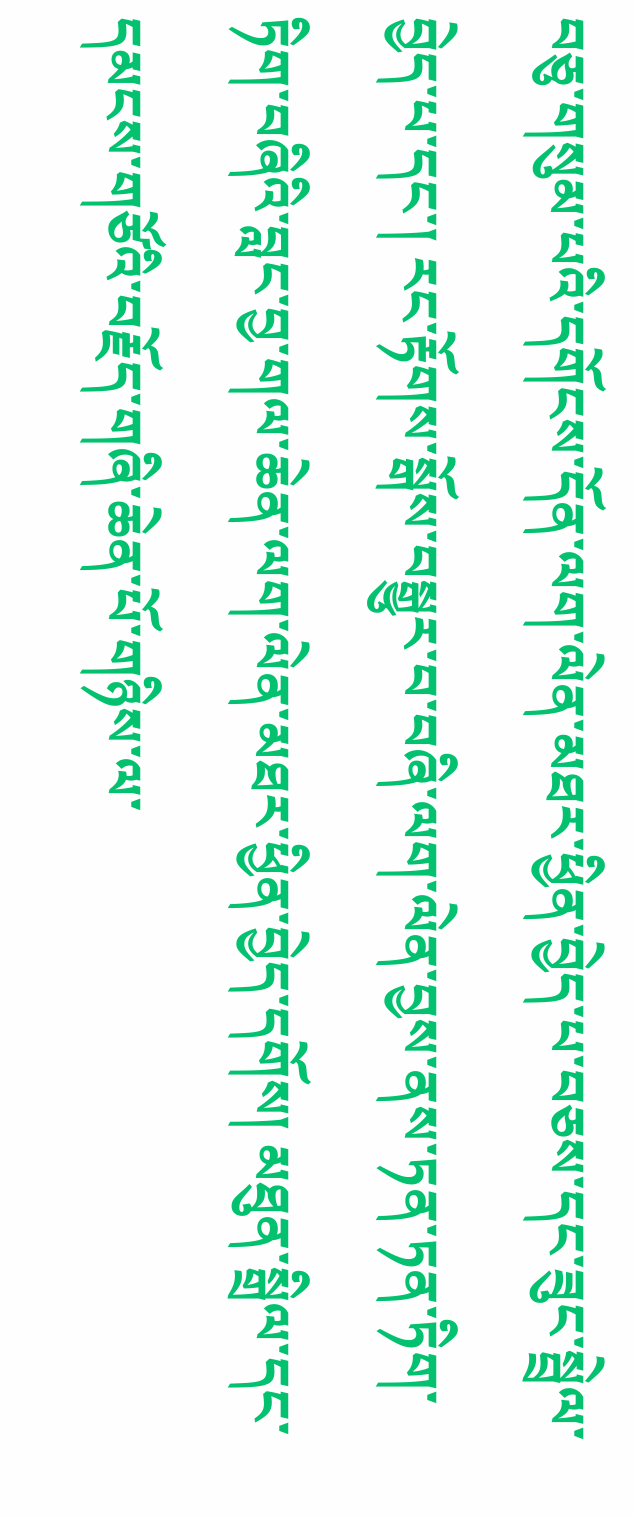བཅུ་གསུམ་པའི་དགོངས་དོན་ལག་ལེན་མཐར་ཕྱིན་བྱེད་པ་བཅས་དང་ཟུང་སྦྲེལ་བྱེད་པ་དང་། རང་རྟོགས་སྒོས་བསྒྱུར་བ་བཞི་ལག་ལེན་བྱས་ནས་ཏན་ཏན་ཏིག་ཏིག་བཞིའི་བླང་བྱ་གལ་ཆེན་ལག་ལེན་མཐར་ཕྱིན་བྱེད་དགོས། མཐུན་སྒྲིལ་དང་དམངས་གཙོའི་བརྗོད་གཞི་ཆེན་པོ་གཉིས་ལ་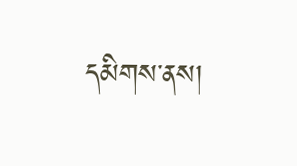དམིགས་ནས།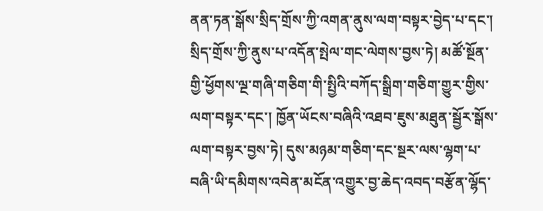ནན་ཏན་སྒོས་སྲིད་གྲོས་ཀྱི་འགན་ནུས་ལག་བསྟར་བྱེད་པ་དང་། སྲིད་གྲོས་ཀྱི་ནུས་པ་འདོན་སྤེལ་གང་ལེགས་བྱས་ཏེ། མཚོ་སྔོན་གྱི་ཕྱོགས་ལྔ་གཞི་གཅིག་གི་སྤྱིའི་བཀོད་སྒྲིག་གཅིག་གྱུར་གྱིས་ལག་བསྟར་དང་། ཁྱོན་ཡོངས་བཞིའི་འཐབ་ཇུས་མཐུན་སྦྱོར་སྒོས་ལག་བསྟར་བྱས་ཏེ། དུས་མཉམ་གཅིག་དང་སྔར་ལས་ལྷག་པ་བཞི་ཡི་དམིགས་འབེན་མངོན་འགྱུར་བྱ་ཆེད་འབད་བརྩོན་ལྷོད་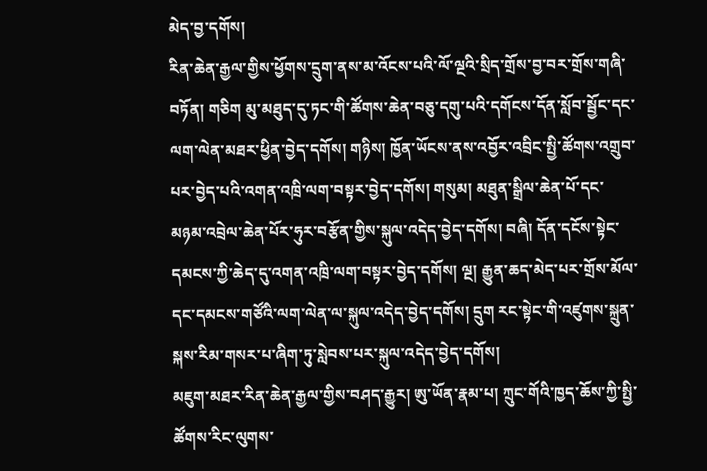མེད་བྱ་དགོས།
རིན་ཆེན་རྒྱལ་གྱིས་ཕྱོགས་དྲུག་ནས་མ་འོངས་པའི་ལོ་ལྔའི་སྲིད་གྲོས་བྱ་བར་གྲོས་གཞི་བཏོན། གཅིག མུ་མཐུད་དུ་ཏང་གི་ཚོགས་ཆེན་བཅུ་དགུ་པའི་དགོངས་དོན་སློབ་སྦྱོང་དང་ལག་ལེན་མཐར་ཕྱིན་བྱེད་དགོས། གཉིས། ཁྱོན་ཡོངས་ནས་འབྱོར་འབྲིང་སྤྱི་ཚོགས་འགྲུབ་པར་བྱེད་པའི་འགན་འཁྲི་ལག་བསྟར་བྱེད་དགོས། གསུམ། མཐུན་སྒྲིལ་ཆེན་པོ་དང་མཉམ་འབྲེལ་ཆེན་པོར་ཧུར་བརྩོན་གྱིས་སྐུལ་འདེད་བྱེད་དགོས། བཞི། དོན་དངོས་སྟེང་དམངས་ཀྱི་ཆེད་དུ་འགན་འཁྲི་ལག་བསྟར་བྱེད་དགོས། ལྔ། རྒྱུན་ཆད་མེད་པར་གྲོས་མོལ་དང་དམངས་གཙོའི་ལག་ལེན་ལ་སྐུལ་འདེད་བྱེད་དགོས། དྲུག རང་སྟེང་གི་འཛུགས་སྐྲུན་སྐས་རིམ་གསར་པ་ཞིག་ཏུ་སླེབས་པར་སྐུལ་འདེད་བྱེད་དགོས།
མཇུག་མཐར་རིན་ཆེན་རྒྱལ་གྱིས་བཤད་རྒྱུར། ཨུ་ཡོན་རྣམ་པ། ཀྲུང་གོའི་ཁྱད་ཆོས་ཀྱི་སྤྱི་ཚོགས་རིང་ལུགས་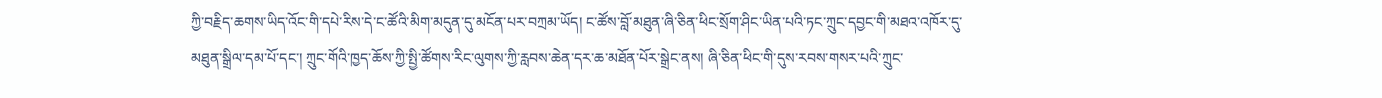ཀྱི་བརྗིད་ཆགས་ཡིད་འོང་གི་དཔེ་རིས་དེ་ང་ཚོའི་མིག་མདུན་དུ་མངོན་པར་བཀྲམ་ཡོད། ང་ཚོས་བློ་མཐུན་ཞི་ཅིན་ཕིང་སྲོག་ཤིང་ཡིན་པའི་ཏང་ཀྲུང་དབྱང་གི་མཐའ་འཁོར་དུ་མཐུན་སྒྲིལ་དམ་པོ་དང་། ཀྲུང་གོའི་ཁྱད་ཆོས་ཀྱི་སྤྱི་ཚོགས་རིང་ལུགས་ཀྱི་རླབས་ཆེན་དར་ཆ་མཐོན་པོར་སྒྲེང་ནས། ཞི་ཅིན་ཕིང་གི་དུས་རབས་གསར་པའི་ཀྲུང་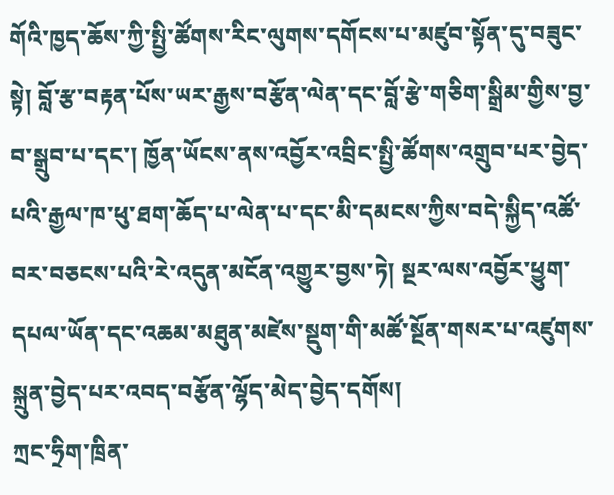གོའི་ཁྱད་ཆོས་ཀྱི་སྤྱི་ཚོགས་རིང་ལུགས་དགོངས་པ་མཛུབ་སྟོན་དུ་བཟུང་སྟེ། བློ་རྩ་བརྟན་པོས་ཡར་རྒྱས་བརྩོན་ལེན་དང་བློ་རྩེ་གཅིག་སྒྲིམ་གྱིས་བྱ་བ་སྒྲུབ་པ་དང་། ཁྱོན་ཡོངས་ནས་འབྱོར་འབྲིང་སྤྱི་ཚོགས་འགྲུབ་པར་བྱེད་པའི་རྒྱལ་ཁ་ཕུ་ཐག་ཆོད་པ་ལེན་པ་དང་མི་དམངས་ཀྱིས་བདེ་སྐྱིད་འཚོ་བར་བཅངས་པའི་རེ་འདུན་མངོན་འགྱུར་བྱས་ཏེ། སྔར་ལས་འབྱོར་ཕྱུག་དཔལ་ཡོན་དང་འཆམ་མཐུན་མཛེས་སྡུག་གི་མཚོ་སྔོན་གསར་པ་འཛུགས་སྐྲུན་བྱེད་པར་འབད་བརྩོན་ལྷོད་མེད་བྱེད་དགོས།
ཀྲང་ཧྲིག་ཁྲིན་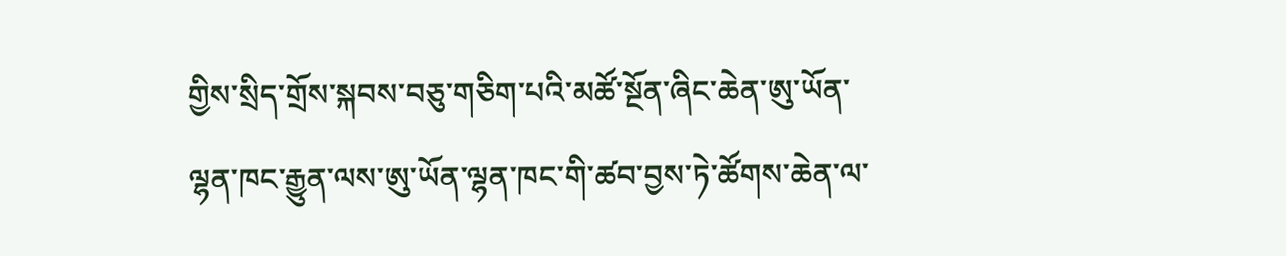གྱིས་སྲིད་གྲོས་སྐབས་བཅུ་གཅིག་པའི་མཚོ་སྔོན་ཞིང་ཆེན་ཨུ་ཡོན་ལྷན་ཁང་རྒྱུན་ལས་ཨུ་ཡོན་ལྷན་ཁང་གི་ཚབ་བྱས་ཏེ་ཚོགས་ཆེན་ལ་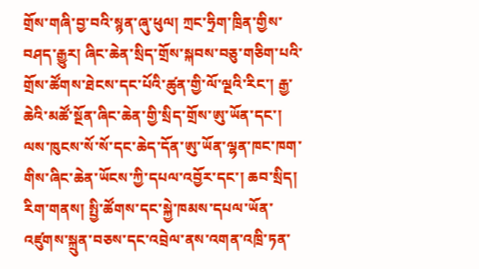གྲོས་གཞི་བྱ་བའི་སྙན་ཞུ་ཕུལ། ཀྲང་ཧྲིག་ཁྲིན་གྱིས་བཤད་རྒྱུར། ཞིང་ཆེན་སྲིད་གྲོས་སྐབས་བཅུ་གཅིག་པའི་གྲོས་ཚོགས་ཐེངས་དང་པོའི་ཚུན་གྱི་ལོ་ལྔའི་རིང་། རྒྱ་ཆེའི་མཚོ་སྔོན་ཞིང་ཆེན་གྱི་སྲིད་གྲོས་ཨུ་ཡོན་དང་། ལས་ཁུངས་སོ་སོ་དང་ཆེད་དོན་ཨུ་ཡོན་ལྷན་ཁང་ཁག་གིས་ཞིང་ཆེན་ཡོངས་ཀྱི་དཔལ་འབྱོར་དང་། ཆབ་སྲིད། རིག་གནས། སྤྱི་ཚོགས་དང་སྐྱེ་ཁམས་དཔལ་ཡོན་འཛུགས་སྐྲུན་བཅས་དང་འབྲེལ་ནས་འགན་འཁྲི་ཏན་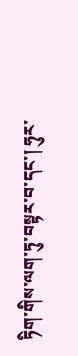ཏིག་གིས་ལག་ཏུ་བསྟར་བ་དང་། ཧུར་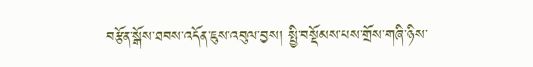བརྩོན་སྒོས་ཐབས་འདོན་ཇུས་འབུལ་བྱས། སྤྱི་བསྡོམས་པས་གྲོས་གཞི་ཉིས་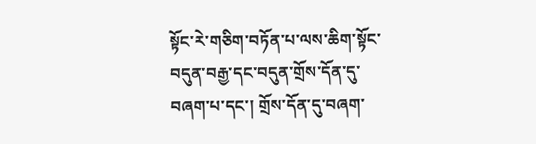སྟོང་རེ་གཅིག་བཏོན་པ་ལས་ཆིག་སྟོང་བདུན་བརྒྱ་དང་བདུན་གྲོས་དོན་དུ་བཞག་པ་དང་། གྲོས་དོན་དུ་བཞག་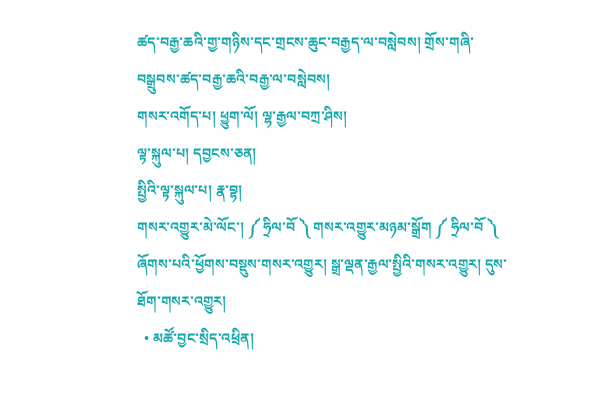ཚད་བརྒྱ་ཆའི་གྱ་གཉིས་དང་གྲངས་ཆུང་བརྒྱད་ལ་བསླེབས། གྲོས་གཞི་བསྒྲུབས་ཚད་བརྒྱ་ཆའི་བརྒྱ་ལ་བསླེབས།
གསར་འགོད་པ། ཕྱུག་ལོ། ལྷ་རྒྱལ་བཀྲ་ཤིས།
ལྟ་སྐུལ་པ། དབྱངས་ཅན།
སྤྱིའི་ལྟ་སྐུལ་པ། རྣ་བྷ།
གསར་འགྱུར་མེ་ལོང་། ༼ ཧྲིལ་བོ ༽ གསར་འགྱུར་མཉམ་སྒྲོག ༼ ཧྲིལ་བོ ༽
ཞོགས་པའི་ཕྱོགས་བསྡུས་གསར་འགྱུར། སྒྲ་ལྡན་རྒྱལ་སྤྱིའི་གསར་འགྱུར། དུས་ཐོག་གསར་འགྱུར།
  • མཚོ་བྱང་སྲིད་འཕྲིན།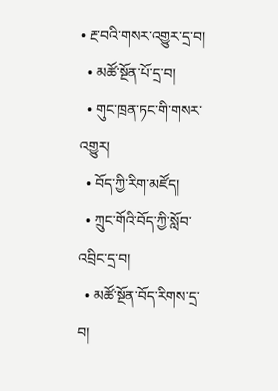• རྔ་བའི་གསར་འགྱུར་དྲ་བ།
  • མཚོ་སྔོན་པོ་དྲ་བ།
  • གུང་ཁྲན་ཏང་གི་གསར་འགྱུར།
  • བོད་ཀྱི་རིག་མཛོད།
  • ཀྲུང་གོའི་བོད་ཀྱི་སློབ་འབྲིང་དྲ་བ།
  • མཚོ་སྔོན་བོད་རིགས་དྲ་བ།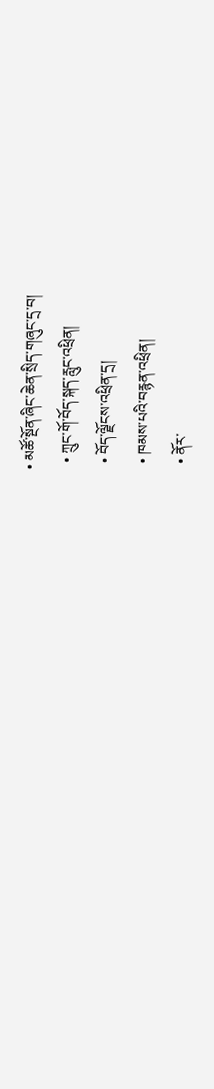• མཚོ་སྔོན་ཞིང་ཆེན་སྲིད་གཞུང་དྲ་བ།
  • ཀྲུང་གོ་བོད་སྐད་རླུང་འཕྲིན།
  • བོད་ལྗོངས་འཕྲིན་དྲ།
  • ཁམས་པའི་བརྙན་འཕྲིན།
  • ནོར་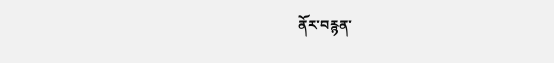ནོར་བརྙན་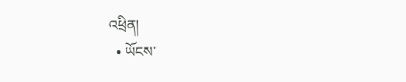འཕྲིན།
  • ཡོངས་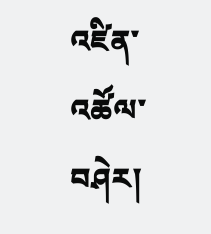འཛིན་འཚོལ་བཤེར།